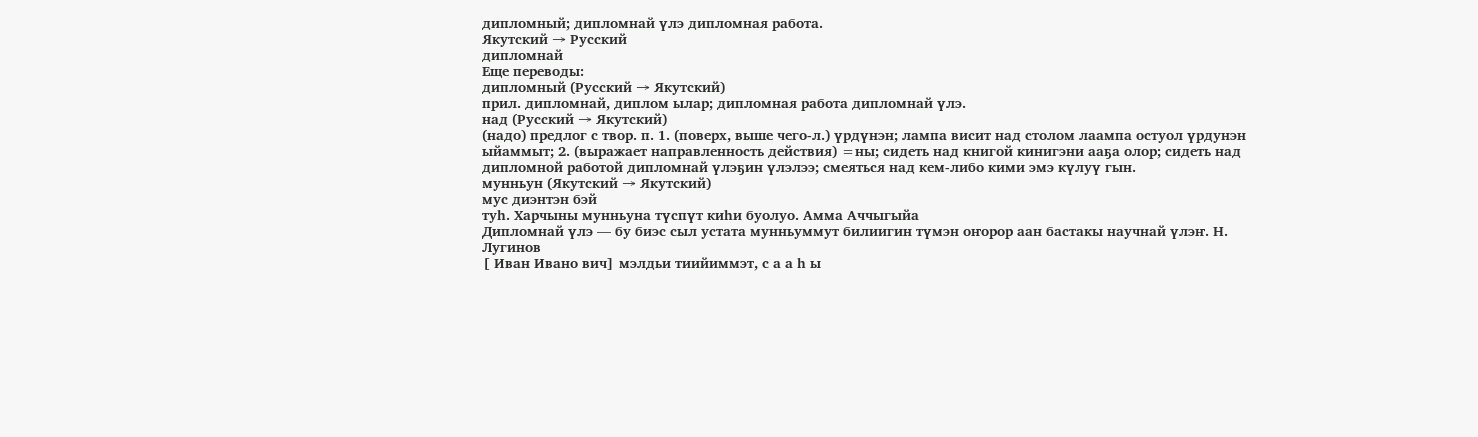дипломный; дипломнай үлэ дипломная работа.
Якутский → Русский
дипломнай
Еще переводы:
дипломный (Русский → Якутский)
прил. дипломнай, диплом ылар; дипломная работа дипломнай үлэ.
над (Русский → Якутский)
(надо) предлог с твор. п. 1. (поверх, выше чего-л.) үрдүнэн; лампа висит над столом лаампа остуол үрдунэн ыйаммыт; 2. (выражает направленность действия) =ны; сидеть над книгой кинигэни ааҕа олор; сидеть над дипломной работой дипломнай үлэҕин үлэлээ; смеяться над кем-либо кими эмэ күлуү гын.
мунньун (Якутский → Якутский)
мус диэнтэн бэй
туһ. Харчыны мунньуна түспүт киһи буолуо. Амма Аччыгыйа
Дипломнай үлэ — бу биэс сыл устата мунньуммут билиигин түмэн оҥорор аан бастакы научнай үлэҥ. Н. Лугинов
[ Иван Ивано вич] мэлдьи тиийиммэт, с а а һ ы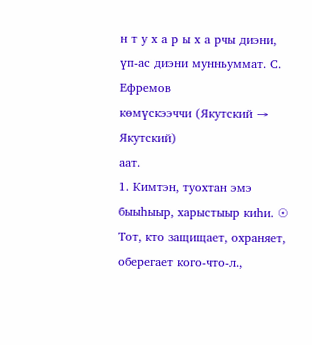н т у х а р ы х а рчы диэни, үп-ас диэни мунньуммат. С. Ефремов
көмүскээччи (Якутский → Якутский)
аат.
1. Кимтэн, туохтан эмэ быыһыыр, харыстыыр киһи. ☉ Тот, кто защищает, охраняет, оберегает кого-что-л.,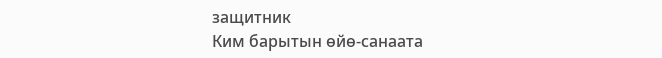защитник
Ким барытын өйө-санаата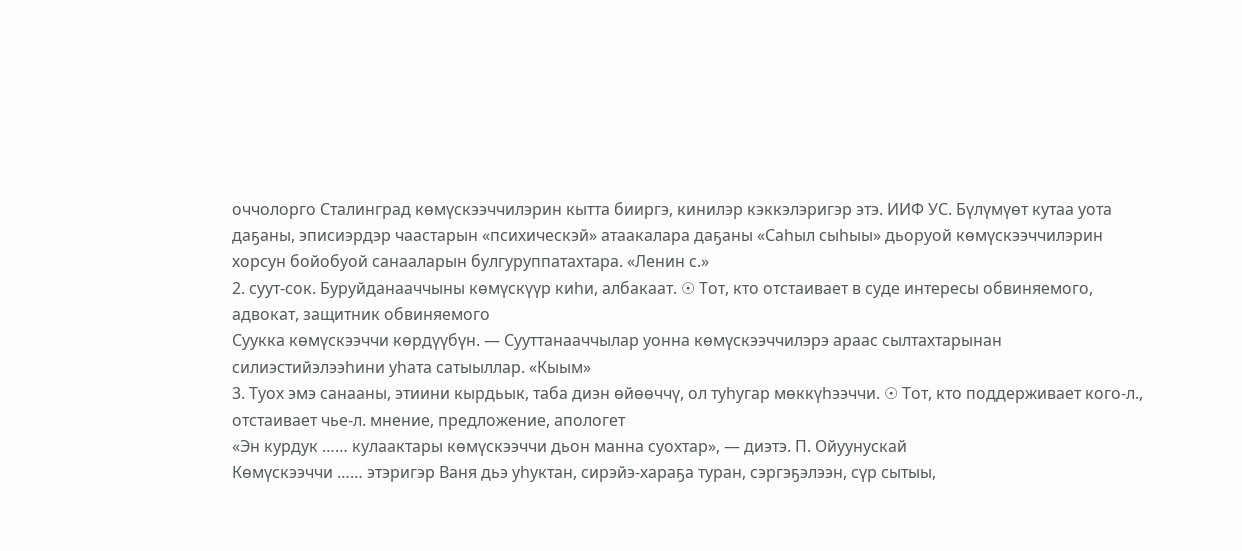оччолорго Сталинград көмүскээччилэрин кытта бииргэ, кинилэр кэккэлэригэр этэ. ИИФ УС. Бүлүмүөт кутаа уота даҕаны, эписиэрдэр чаастарын «психическэй» атаакалара даҕаны «Саһыл сыһыы» дьоруой көмүскээччилэрин хорсун бойобуой санааларын булгуруппатахтара. «Ленин с.»
2. суут-сок. Буруйданааччыны көмүскүүр киһи, албакаат. ☉ Тот, кто отстаивает в суде интересы обвиняемого, адвокат, защитник обвиняемого
Суукка көмүскээччи көрдүүбүн. — Сууттанааччылар уонна көмүскээччилэрэ араас сылтахтарынан силиэстийэлээһини уһата сатыыллар. «Кыым»
3. Туох эмэ санааны, этиини кырдьык, таба диэн өйөөччү, ол туһугар мөккүһээччи. ☉ Тот, кто поддерживает кого-л., отстаивает чье-л. мнение, предложение, апологет
«Эн курдук …… кулаактары көмүскээччи дьон манна суохтар», — диэтэ. П. Ойуунускай
Көмүскээччи …… этэригэр Ваня дьэ уһуктан, сирэйэ-хараҕа туран, сэргэҕэлээн, сүр сытыы,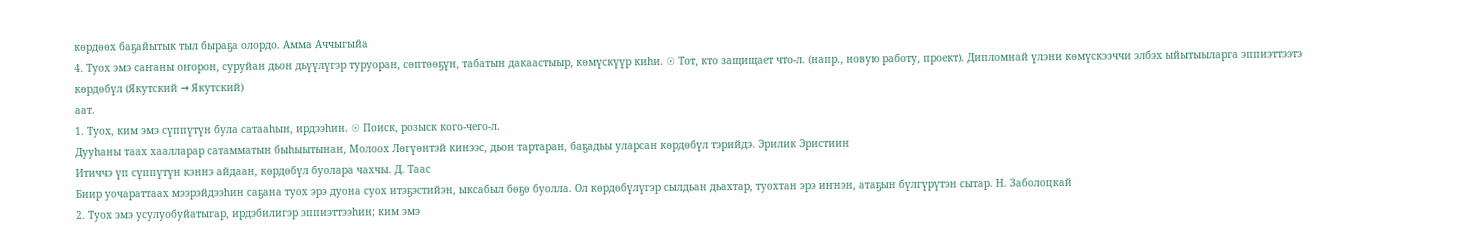көрдөөх баҕайытык тыл быраҕа олордо. Амма Аччыгыйа
4. Туох эмэ саҥаны оҥорон, суруйан дьон дьүүлүгэр туруоран, сөптөөҕүн, табатын дакаастыыр, көмүскүүр киһи. ☉ Тот, кто защищает что-л. (напр., новую работу, проект). Дипломнай үлэни көмүскээччи элбэх ыйытыыларга эппиэттээтэ
көрдөбүл (Якутский → Якутский)
аат.
1. Туох, ким эмэ сүппүтүн була сатааһын, ирдээһин. ☉ Поиск, розыск кого-чего-л.
Дууһаны таах хаалларар сатамматын быһыытынан, Молоох Лөгүөнтэй кинээс, дьон тартаран, баҕадьы уларсан көрдөбүл тэрийдэ. Эрилик Эристиин
Итиччэ үп сүппүтүн кэннэ айдаан, көрдөбүл буолара чахчы. Д. Таас
Биир уочараттаах мээрэйдээһин саҕана туох эрэ дуона суох итэҕэстийэн, ыксабыл бөҕө буолла. Ол көрдөбүлүгэр сылдьан дьахтар, туохтан эрэ иҥнэн, атаҕын бүлгүрүтэн сытар. Н. Заболоцкай
2. Туох эмэ усулуобуйатыгар, ирдэбилигэр эппиэттээһин; ким эмэ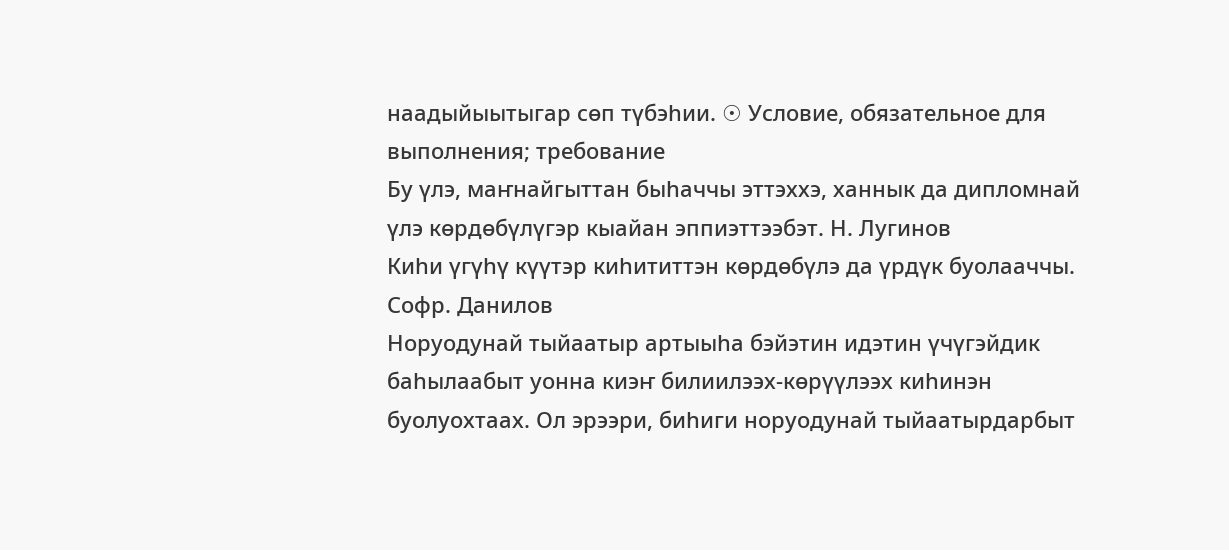наадыйыытыгар сөп түбэһии. ☉ Условие, обязательное для выполнения; требование
Бу үлэ, маҥнайгыттан быһаччы эттэххэ, ханнык да дипломнай үлэ көрдөбүлүгэр кыайан эппиэттээбэт. Н. Лугинов
Киһи үгүһү күүтэр киһититтэн көрдөбүлэ да үрдүк буолааччы. Софр. Данилов
Норуодунай тыйаатыр артыыһа бэйэтин идэтин үчүгэйдик баһылаабыт уонна киэҥ билиилээх-көрүүлээх киһинэн буолуохтаах. Ол эрээри, биһиги норуодунай тыйаатырдарбыт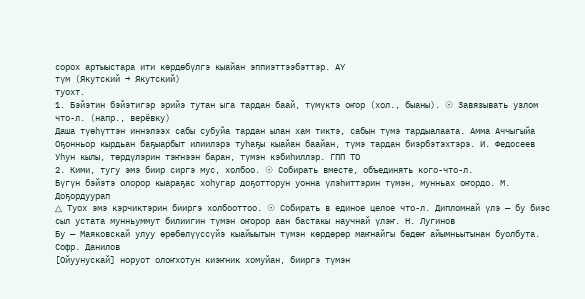сорох артыыстара ити көрдөбүлгэ кыайан эппиэттээбэттэр. АҮ
түм (Якутский → Якутский)
туохт.
1. Бэйэтин бэйэтигэр эрийэ тутан ыга тардан баай, түмүктэ оҥор (хол., быаны). ☉ Завязывать узлом что-л. (напр., верёвку)
Даша түөһүттэн иннэлээх сабы субуйа тардан ылан хам тиктэ, сабын түмэ тардыалаата. Амма Аччыгыйа
Оҕонньор кырдьан баҕыарбыт илиилэрэ туһаҕы кыайан баайан, түмэ тардан биэрбэтэхтэрэ. И. Федосеев
Уһун кылы, төрдүлэрин тэҥнээн баран, түмэн кэбиһиллэр. ГПП ТО
2. Кими, тугу эмэ биир сиргэ мус, холбоо. ☉ Собирать вместе, объединять кого-что-л.
Бүгүн бэйэтэ олорор кыараҕас хоһугар доҕотторун уонна үлэһиттэрин түмэн, мунньах оҥордо. М. Доҕордуурап
△ Туох эмэ кэрчиктэрин бииргэ холбооттоо. ☉ Собирать в единое целое что-л. Дипломнай үлэ — бу биэс сыл устата мунньуммут билиигин түмэн оҥорор аан бастакы научнай үлэҥ. Н. Лугинов
Бу — Маяковскай улуу өрөбөлүүссүйэ кыайыытын түмэн көрдөрөр маҥнайгы бөдөҥ айымньытынан буолбута. Софр. Данилов
[Ойуунускай] норуот олоҥхотун киэҥник хомуйан, бииргэ түмэн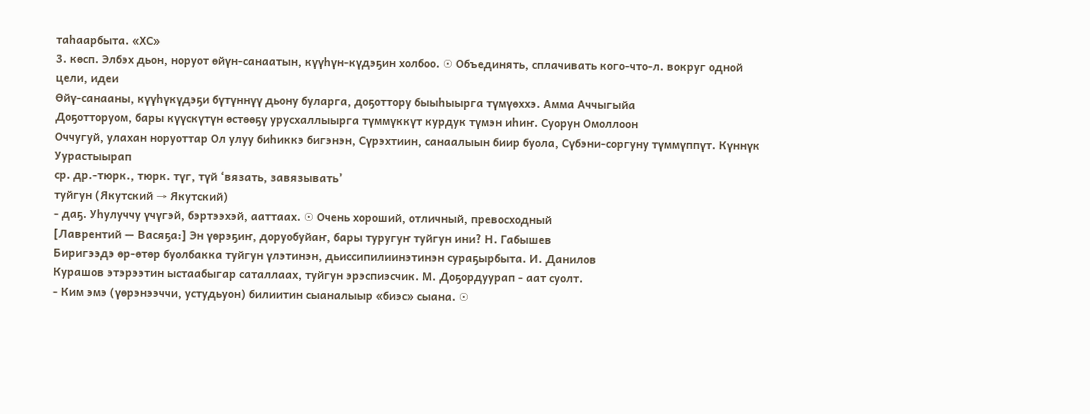таһаарбыта. «ХС»
3. көсп. Элбэх дьон, норуот өйүн-санаатын, күүһүн-күдэҕин холбоо. ☉ Объединять, сплачивать кого-что-л. вокруг одной цели, идеи
Өйү-санааны, күүһүкүдэҕи бүтүннүү дьону буларга, доҕоттору быыһыырга түмүөххэ. Амма Аччыгыйа
Доҕотторуом, бары күүскүтүн өстөөҕү урусхаллыырга түммүккүт курдук түмэн иһиҥ. Суорун Омоллоон
Оччугуй, улахан норуоттар Ол улуу биһиккэ бигэнэн, Сүрэхтиин, санаалыын биир буола, Сүбэни-соргуну түммүппүт. Күннүк Уурастыырап
ср. др.-тюрк., тюрк. түг, түй ‘вязать, завязывать’
туйгун (Якутский → Якутский)
- даҕ. Уһулуччу үчүгэй, бэртээхэй, ааттаах. ☉ Очень хороший, отличный, превосходный
[Лаврентий — Васяҕа:] Эн үөрэҕиҥ, доруобуйаҥ, бары туругуҥ туйгун ини? Н. Габышев
Биригээдэ өр-өтөр буолбакка туйгун үлэтинэн, дьиссипилиинэтинэн сураҕырбыта. И. Данилов
Курашов этэрээтин ыстаабыгар саталлаах, туйгун эрэспиэсчик. М. Доҕордуурап - аат суолт.
- Ким эмэ (үөрэнээччи, устудьуон) билиитин сыаналыыр «биэс» сыана. ☉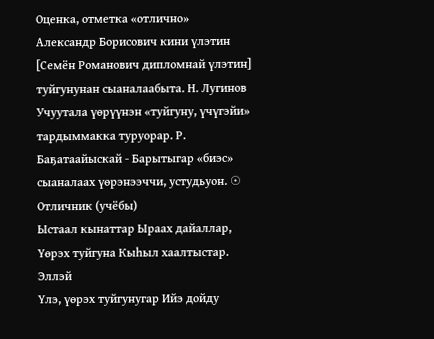Оценка, отметка «отлично»
Александр Борисович кини үлэтин [Семён Романович дипломнай үлэтин] туйгунунан сыаналаабыта. Н. Лугинов
Учуутала үөрүүнэн «туйгуну, үчүгэйи» тардыммакка туруорар. Р. Баҕатаайыскай - Барытыгар «биэс» сыаналаах үөрэнээччи, устудьуон. ☉ Отличник (учёбы)
Ыстаал кынаттар Ыраах дайаллар, Үөрэх туйгуна Кыһыл хаалтыстар. Эллэй
Үлэ, үөрэх туйгунугар Ийэ дойду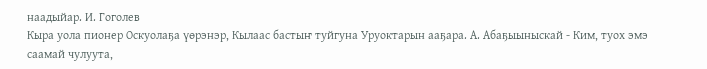наадыйар. И. Гоголев
Кыра уола пионер Оскуолаҕа үөрэнэр, Кылаас бастыҥ туйгуна Уруоктарын ааҕара. А. Абаҕыыныскай - Ким, туох эмэ саамай чулуута,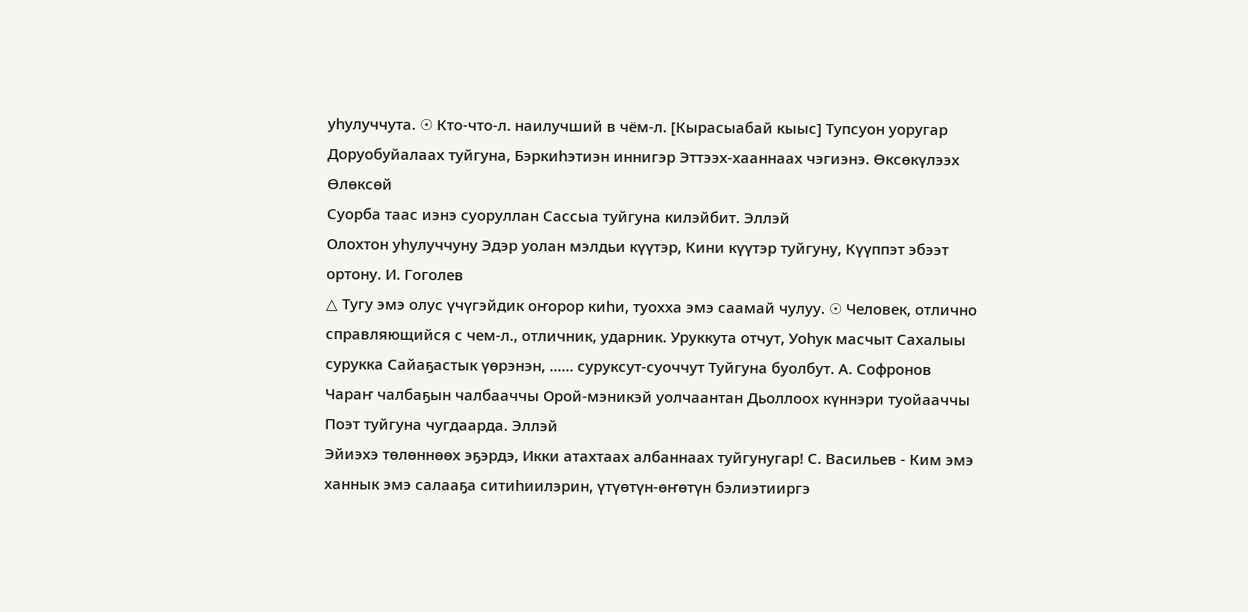уһулуччута. ☉ Кто-что-л. наилучший в чём-л. [Кырасыабай кыыс] Тупсуон уоругар Доруобуйалаах туйгуна, Бэркиһэтиэн иннигэр Эттээх-хааннаах чэгиэнэ. Өксөкүлээх Өлөксөй
Суорба таас иэнэ суоруллан Сассыа туйгуна килэйбит. Эллэй
Олохтон уһулуччуну Эдэр уолан мэлдьи күүтэр, Кини күүтэр туйгуну, Күүппэт эбээт ортону. И. Гоголев
△ Тугу эмэ олус үчүгэйдик оҥорор киһи, туохха эмэ саамай чулуу. ☉ Человек, отлично справляющийся с чем-л., отличник, ударник. Уруккута отчут, Уоһук масчыт Сахалыы сурукка Сайаҕастык үөрэнэн, …… суруксут-суоччут Туйгуна буолбут. А. Софронов
Чараҥ чалбаҕын чалбааччы Орой-мэникэй уолчаантан Дьоллоох күннэри туойааччы Поэт туйгуна чугдаарда. Эллэй
Эйиэхэ төлөннөөх эҕэрдэ, Икки атахтаах албаннаах туйгунугар! С. Васильев - Ким эмэ ханнык эмэ салааҕа ситиһиилэрин, үтүөтүн-өҥөтүн бэлиэтииргэ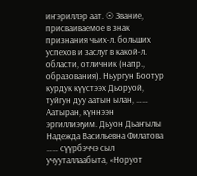иҥэриллэр аат. ☉ Звание, присваиваемое в знак признания чьих-л. больших успехов и заслуг в какой-л. области, отличник (напр., образования). Ньургун Боотур курдук күүстээх Дьоруой, туйгун дуу аатын ылан, …… Аатыран, күннээн эргиллиэҕим. Дьуон Дьаҥылы
Надежда Васильевна Филатова …… сүүрбэччэ сыл учууталлаабыта, «Норуот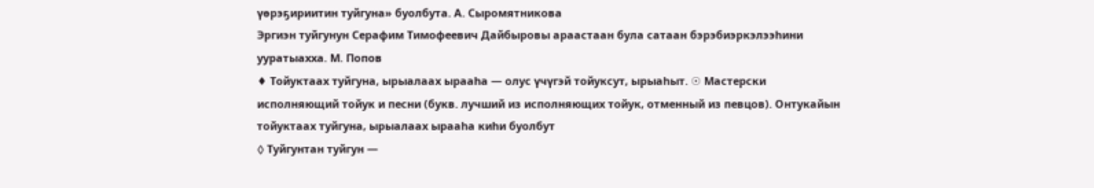үөрэҕириитин туйгуна» буолбута. А. Сыромятникова
Эргиэн туйгунун Серафим Тимофеевич Дайбыровы араастаан була сатаан бэрэбиэркэлээһини ууратыахха. М. Попов
♦ Тойуктаах туйгуна, ырыалаах ырааһа — олус үчүгэй тойуксут, ырыаһыт. ☉ Мастерски исполняющий тойук и песни (букв. лучший из исполняющих тойук, отменный из певцов). Онтукайын тойуктаах туйгуна, ырыалаах ырааһа киһи буолбут
◊ Туйгунтан туйгун —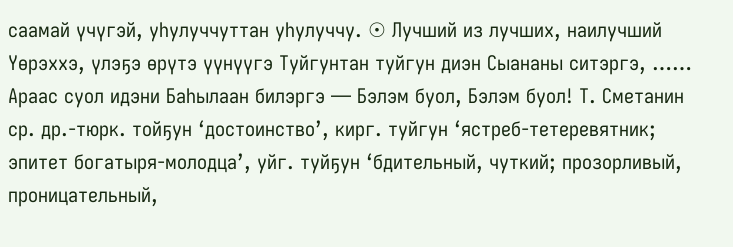саамай үчүгэй, уһулуччуттан уһулуччу. ☉ Лучший из лучших, наилучший
Үөрэххэ, үлэҕэ өрүтэ үүнүүгэ Туйгунтан туйгун диэн Сыананы ситэргэ, …… Араас суол идэни Баһылаан билэргэ — Бэлэм буол, Бэлэм буол! Т. Сметанин
ср. др.-тюрк. тойҕун ‘достоинство’, кирг. туйгун ‘ястреб-тетеревятник; эпитет богатыря-молодца’, уйг. туйҕун ‘бдительный, чуткий; прозорливый, проницательный,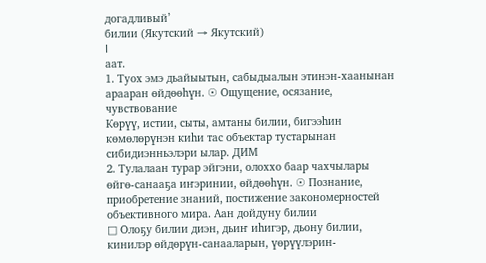догадливый’
билии (Якутский → Якутский)
I
аат.
1. Туох эмэ дьайыытын, сабыдыалын этинэн-хаанынан арааран өйдөөһүн. ☉ Ощущение, осязание, чувствование
Көрүү, истии, сыты, амтаны билии, бигээһин көмөлөрүнэн киһи тас объектар тустарынан сибидиэнньэлэри ылар. ДИМ
2. Тулалаан турар эйгэни, олоххо баар чахчылары өйгө-санааҕа иҥэринии, өйдөөһүн. ☉ Познание, приобретение знаний, постижение закономерностей объективного мира. Аан дойдуну билии
□ Олоҕу билии диэн, дьиҥ иһигэр, дьону билии, кинилэр өйдөрүн-санааларын, үөрүүлэрин-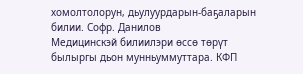хомолтолорун, дьулуурдарын-баҕаларын билии. Софр. Данилов
Медицинскэй билиилэри өссө төрүт былыргы дьон мунньуммуттара. КФП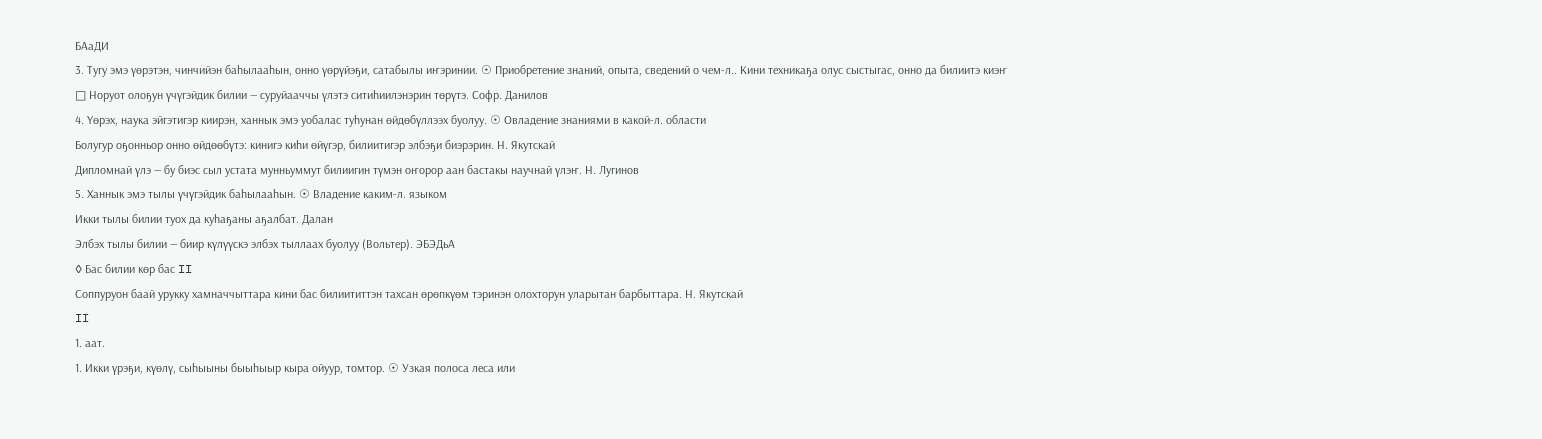БАаДИ
3. Тугу эмэ үөрэтэн, чинчийэн баһылааһын, онно үөрүйэҕи, сатабылы иҥэринии. ☉ Приобретение знаний, опыта, сведений о чем-л.. Кини техникаҕа олус сыстыгас, онно да билиитэ киэҥ
□ Норуот олоҕун үчүгэйдик билии — суруйааччы үлэтэ ситиһиилэнэрин төрүтэ. Софр. Данилов
4. Үөрэх, наука эйгэтигэр киирэн, ханнык эмэ уобалас туһунан өйдөбүллээх буолуу. ☉ Овладение знаниями в какой-л. области
Болугур оҕонньор онно өйдөөбүтэ: кинигэ киһи өйүгэр, билиитигэр элбэҕи биэрэрин. Н. Якутскай
Дипломнай үлэ — бу биэс сыл устата мунньуммут билиигин түмэн оҥорор аан бастакы научнай үлэҥ. Н. Лугинов
5. Ханнык эмэ тылы үчүгэйдик баһылааһын. ☉ Владение каким-л. языком
Икки тылы билии туох да куһаҕаны аҕалбат. Далан
Элбэх тылы билии — биир күлүүскэ элбэх тыллаах буолуу (Вольтер). ЭБЭДьА
◊ Бас билии көр бас II
Соппуруон баай урукку хамначчыттара кини бас билиититтэн тахсан өрөпкүөм тэринэн олохторун уларытан барбыттара. Н. Якутскай
II
1. аат.
1. Икки үрэҕи, күөлү, сыһыыны быыһыыр кыра ойуур, томтор. ☉ Узкая полоса леса или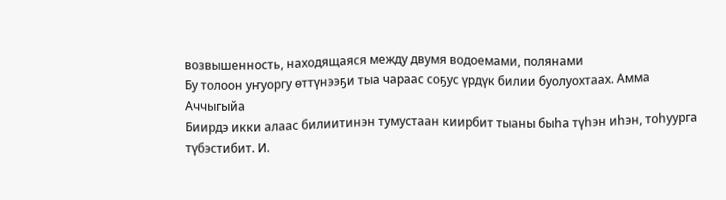возвышенность, находящаяся между двумя водоемами, полянами
Бу толоон уҥуоргу өттүнээҕи тыа чараас соҕус үрдүк билии буолуохтаах. Амма Аччыгыйа
Биирдэ икки алаас билиитинэн тумустаан киирбит тыаны быһа түһэн иһэн, тоһуурга түбэстибит. И.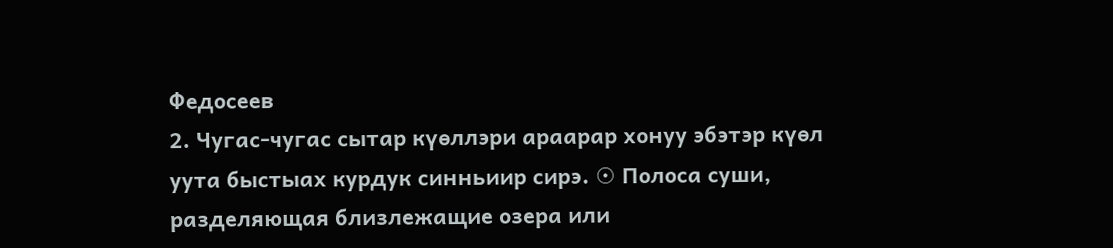Федосеев
2. Чугас-чугас сытар күөллэри араарар хонуу эбэтэр күөл уута быстыах курдук синньиир сирэ. ☉ Полоса суши, разделяющая близлежащие озера или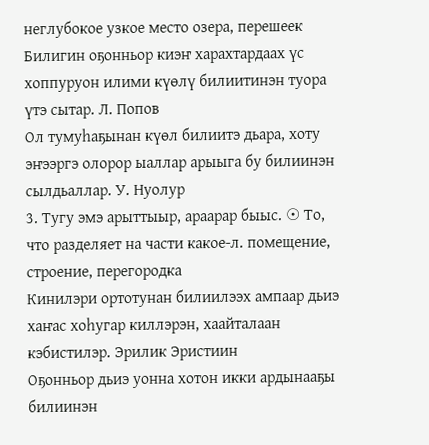неглубокое узкое место озера, перешеек
Билигин оҕонньор киэҥ харахтардаах үс хоппуруон илими күөлү билиитинэн туора үтэ сытар. Л. Попов
Ол тумуһаҕынан күөл билиитэ дьара, хоту эҥээргэ олорор ыаллар арыыга бу билиинэн сылдьаллар. У. Нуолур
3. Тугу эмэ арыттыыр, араарар быыс. ☉ То, что разделяет на части какое-л. помещение, строение, перегородка
Кинилэри ортотунан билиилээх ампаар дьиэ хаҥас хоһугар киллэрэн, хаайталаан кэбистилэр. Эрилик Эристиин
Оҕонньор дьиэ уонна хотон икки ардынааҕы билиинэн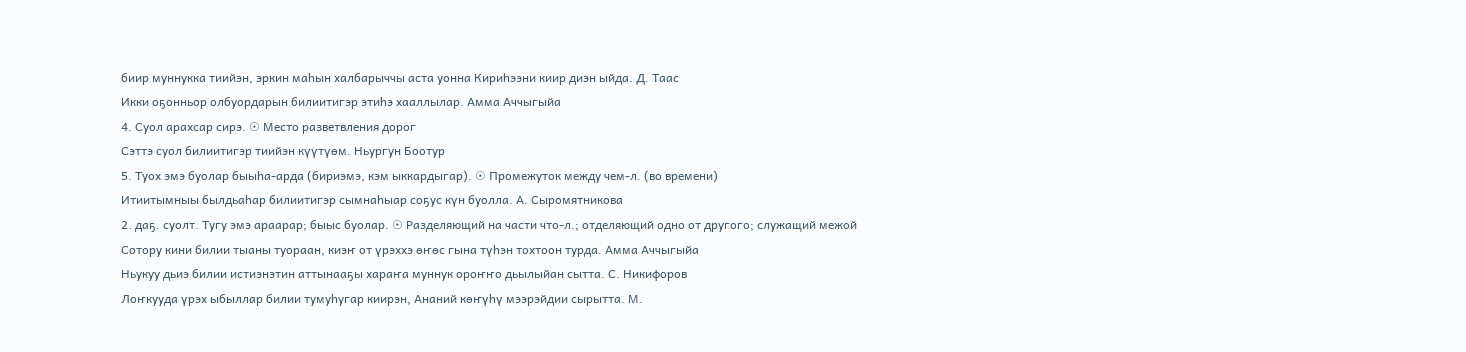биир муннукка тиийэн, эркин маһын халбарыччы аста уонна Кириһээни киир диэн ыйда. Д. Таас
Икки оҕонньор олбуордарын билиитигэр этиһэ хааллылар. Амма Аччыгыйа
4. Суол арахсар сирэ. ☉ Место разветвления дорог
Сэттэ суол билиитигэр тиийэн күүтүөм. Ньургун Боотур
5. Туох эмэ буолар быыһа-арда (бириэмэ, кэм ыккардыгар). ☉ Промежуток между чем-л. (во времени)
Итиитымныы былдьаһар билиитигэр сымнаһыар соҕус күн буолла. А. Сыромятникова
2. даҕ. суолт. Тугу эмэ араарар; быыс буолар. ☉ Разделяющий на части что-л.; отделяющий одно от другого; служащий межой
Сотору кини билии тыаны туораан, киэҥ от үрэххэ өҥөс гына түһэн тохтоон турда. Амма Аччыгыйа
Ньукуу дьиэ билии истиэнэтин аттынааҕы хараҥа муннук ороҥҥо дьылыйан сытта. С. Никифоров
Лоҥкууда үрэх ыбыллар билии тумуһугар киирэн, Ананий көҥүһү мээрэйдии сырытта. М.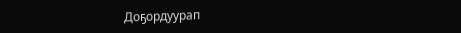Доҕордуурап